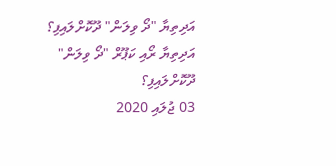އަދިތިޔާ "ދޯ ވިލަން" ދޫކޮށްލައިފި؟
އަދިތިޔާ ރޯއި ކަޕޫރް "ދޯ ވިލަން" ދޫކޮށްލައިފި؟
03 ޖުލައި 2020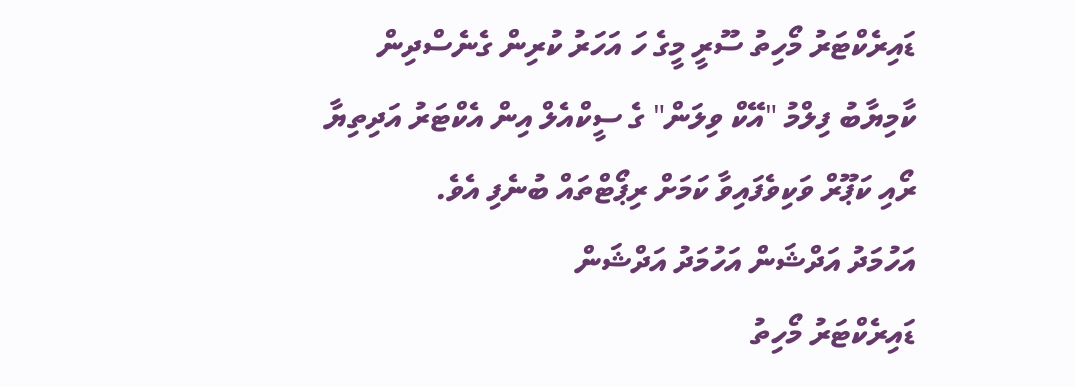ޑައިރެކްޓަރު މޯހިތު ސޫރީ މީގެ ހަ އަހަރު ކުރިން ގެނެސްދިން ކާމިޔާބު ފިލްމު "އޭކް ވިލަން" ގެ ސީކްއެލް އިން އެކްޓަރު އަދިތިޔާ ރޯއި ކަޕޫރް ވަކިވެފައިވާ ކަމަށް ރިޕޯޓްތައް ބުނެފި އެވެ.
އަހުމަދު އަދްޝަން އަހުމަދު އަދްޝަން
ޑައިރެކްޓަރު މޯހިތު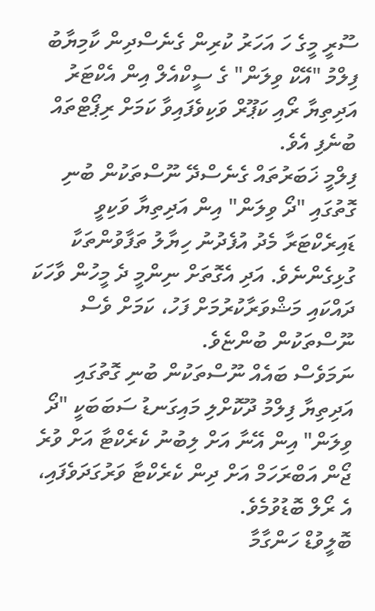ސޫރީ މީގެ ހަ އަހަރު ކުރިން ގެނެސްދިން ކާމިޔާބު ފިލްމު "އޭކް ވިލަން" ގެ ސީކްއެލް އިން އެކްޓަރު އަދިތިޔާ ރޯއި ކަޕޫރް ވަކިވެފައިވާ ކަމަށް ރިޕޯޓްތައް ބުނެފި އެވެ.
ފިލްމީ ޚަބަރުތައް ގެނެސްދޭ ނޫސްތަކުން ބުނި ގޮތުގައި "ދޯ ވިލަން" އިން އަދިތިޔާ ވަކިވީ ޑައިރެކްޓަރާ މެދު އުފެދުނު ހިޔާލު ތަފާވުންތަކާ ގުޅިގެންނެވެ. އަދި އެގޮތަށް ނިންމީ ދެ މީހުން ވާހަކަ ދައްކައި މަޝްވަރާކުރުމަށް ފަހު، ކަމަށް ވެސް ނޫސްތަކުން ބުންޏެވެ.
ނަމަވެސް ބައެއް ނޫސްތަކުން ބުނި ގޮތުގައި އަދިތިޔާ ފިލްމު ދޫކޮށްލި މައިގަނޑު ސަބަބަކީ "ދޯ ވިލަން" އިން އޭނާ އަށް ލިބުނު ކެރެކްޓާ އަށް ވުރެ ޖޯން އަބްރަހަމް އަށް ދިން ކެރެކްޓާ ވަރުގަދަވެފައި، އެ ރޯލް ބޮޑުވުމެވެ.
ބޮލީވުޑް ހަންގާމާ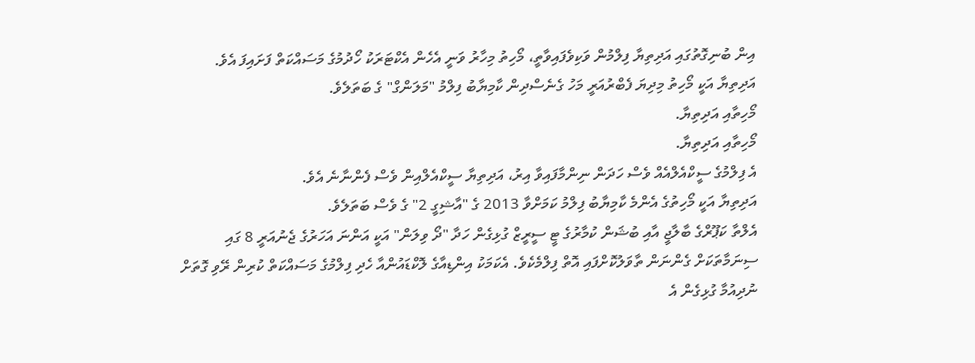އިން ބުނިގޮތުގައި އަދިތިޔާ ފިލްމުން ވަކިވެފައިވާތީ، މޯހިތު މިހާރު ވަނީ އެހެން އެކްޓަރަކު ހޯދުމުގެ މަސައްކަތް ފަށައިފަ އެވެ. އަދިތިޔާ އަކީ މޯހިތު މިދިޔަ ފެބްރުއަރީ މަހު ގެނެސްދިން ކާމިޔާބު ފިލްމު "މަލަންގް" ގެ ބަތަލެވެ.
މޯހިތާއި އަދިތިޔާ.
މޯހިތާއި އަދިތިޔާ.
އެ ފިލްމުގެ ސީކްއެލްއެއް ވެސް ހަދަން ނިންމާފައިވާ އިރު، އަދިތިޔާ ސީކްއެލްއިން ވެސް ފެންނާނެ އެވެ.
އަދިތިޔާ އަކީ މޯހިތުގެ އެންމެ ކާމިޔާބު ފިލްމު ކަމަށްވާ 2013 ގެ "އާޝިގީ 2" ގެ ވެސް ބަތަލެވެ.
އެލްތާ ކަޕޫރްގެ ބާލާޖީ އާއި ބުޝަން ކުމާރުގެ ޓީ ސީރީޒް ގުޅިގެން ހަދާ "ދޯ ވިލަން" އަކީ އަންނަ އަހަރުގެ ޖެނުއަރީ 8 ގައި ސިނަމާތަކަށް ގެންނަން ތާވަލުކޮށްފައި އޮތް ފިލްމެކެވެ. އެކަމަކު އިންޑިއާގެ ލޮކްޑައުންއާ ހެދި ފިލްމުގެ މަސައްކަތް ކުރިން ރޭވި ގޮތަށް ނުދިއުމާ ގުޅިގެން އެ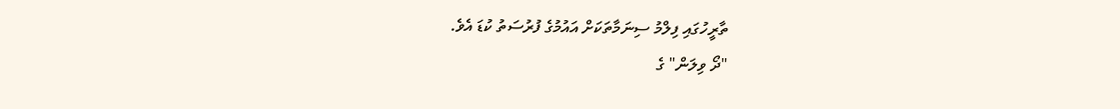ތާރީހުގައި ފިލްމު ސިނަމާތަކަށް އައުމުގެ ފުރުސަތު ކުޑަ އެވެ.
"ދޯ ވިލަން" ގެ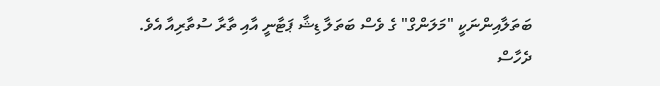ބަތަލާއިންނަކީ "މަލަންގް" ގެ ވެސް ބަތަލާ ޑިޝާ ޕަޓާނީ އާއި ތާރާ ސުތާރިއާ އެވެ.
ދެހާސް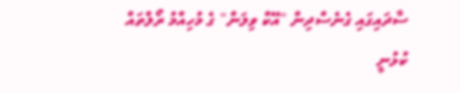ސާދައިގައި ގެނެސްދިން "އޭކް ވިލަން" ގެ މުހިއްމު ރޯލްތައް ކުޅުނީ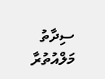ސިދާތު މަލްއުތުރާ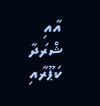އާއި ޝްރަދާ ކަޕޫރާއި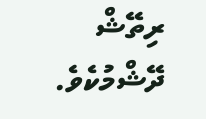ރިތޭޝް ދޭޝްމުކެވެ.